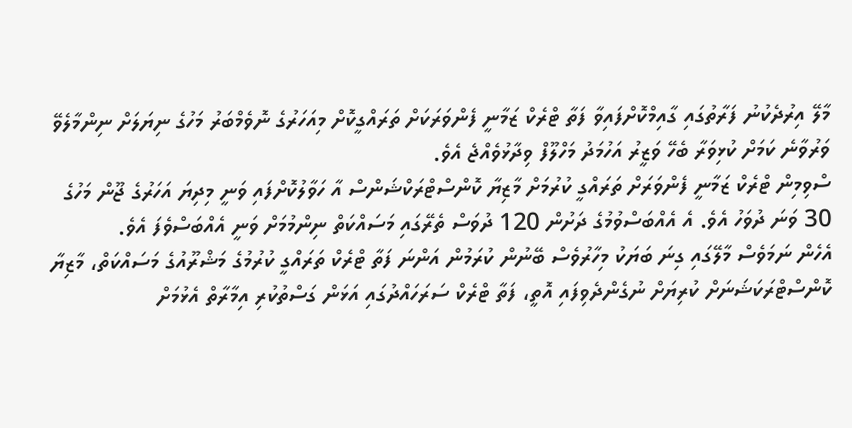މާލޭ އިރުދެކުނު ފަރާތުގައި ގާއިމްކޮށްފައިވާ ފަތާ ޓްރެކް ޒަމާނީ ފެންވަރަކަށް ތަރައްގީކޮށް މިއަހަރުގެ ނޮވެމްބަރު މަހުގެ ނިޔަލަށް ނިންމާލެވޭ ވަރުވާނެ ކަމަށް ކުޅިވަރާ ބެހޭ ވަޒީރު އަހުމަދު މަހްލޫފް ވިދާޅުވެއްޖެ އެވެ.
ސްވިމިން ޓްރެކް ޒަމާނީ ފެންވަރަށް ތަރައްގީ ކުރުމަށް މާޒިޔާ ކޮންސްޓްރަކްޝަންސް އާ ހަވާލުކޮށްފައި ވަނީ މިދިޔަ އަހަރުގެ ޖޫން މަހުގެ 30 ވަނަ ދުވަހު އެވެ. އެ އެއްބަސްވުމުގެ ދަށުން 120 ދުވަސް ތެރޭގައި މަސައްކަތް ނިންމުމަށް ވަނީ އެއްބަސްވެފަ އެވެ.
އެހެން ނަމަވެސް މާލޭގައި ގިނަ ބަޔަކު މިހާރުވެސް ބޭނުން ކުރަމުން އަންނަ ފަތާ ޓްރެކް ތަރައްގީ ކުރުމުގެ މަޝްރޫއުގެ މަސައްކަތް، މާޒިޔާ ކޮންސްޓްރަކަޝަނަށް ކުރިޔަށް ނުގެންދެވިފައި އޮތީ، ފަތާ ޓްރެކް ސަރަހައްދުގައި އަޅަން ގަސްތުކުރި އިމާރާތް އެޅުމަށް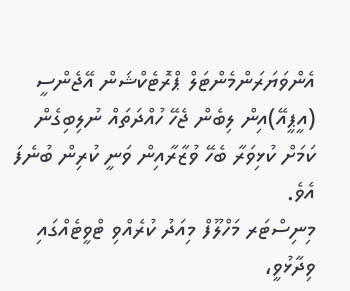އެންވަޔަރަންމެންޓަލް ޕްރޮޓެކްޝަން އޭޖެންސީ (އީޕީއޭ)އިން ލިބެން ޖެހޭ ހުއްދަތައް ނުލިބިގެން ކަމަށް ކުޅިވަރާ ބެހޭ ވުޒާރާއިން ވަނީ ކުރިން ބުނެފަ އެވެ.
މިނިސްޓަރ މަހްލޫފް މިއަދު ކުރެއްވި ޓްވީޓެއްގައި ވިދާޅުވީ،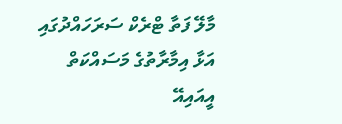މާލޭ ފަތާ ޓްރެކް ސަރަހައްދުގައި އަޅާ އިމާރާތުގެ މަސައްކަތް އީއައިއޭ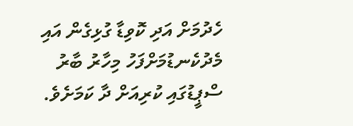ހެދުމަށް އަދި ކޮވިޑާ ގުޅިގެން އައި މެދުކެނޑުމަށްފަހު މިހާރު ބާރު ސްޕީޑުގައި ކުރިއަށް ދާ ކަމަށެވެ.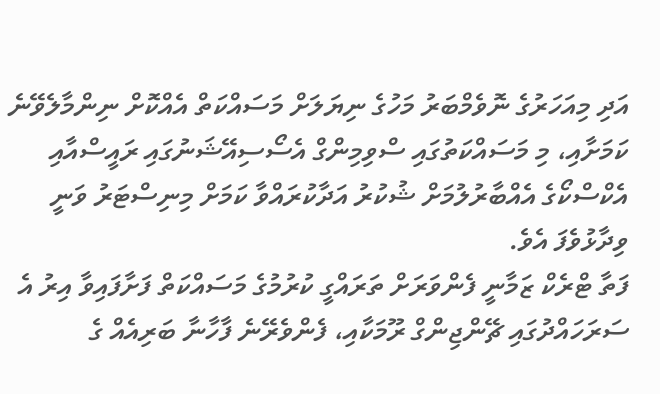އަދި މިއަހަރުގެ ނޮވެމްބަރު މަހުގެ ނިޔަލަށް މަސައްކަތް އެއްކޮށް ނިންމާލެވޭނެ ކަމަށާއި، މި މަސައްކަތުގައި ސްވިމިންގް އެސޯސިއޭޝަނުގައި ރައީސްއާއި އެކްސްކޯގެ އެއްބާރުލުމަށް ޝުކުރު އަދާކުރައްވާ ކަމަށް މިނިސްޓަރު ވަނީ ވިދާޅުވެފަ އެވެ.
ފަތާ ޓްރެކް ޒަމާނީ ފެންވަރަށް ތަރައްގީ ކުރުމުގެ މަސައްކަތް ފަށާފައިވާ އިރު އެ ސަރަހައްދުގައި ޗޭންޖިންގް ރޫމަކާއި، ފެންވެރޭނެ ފާހާނާ ބަރިއެއް ގެ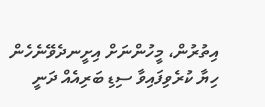އިތުރުން، މީހުންނަށް އިށީނދެވޭނެހެން ހިޔާ ކުރެވިފައިވާ ސިޑި ބަރިއެއް ދަނީ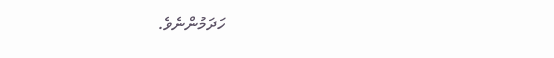ހަދަމުންނެވެ.